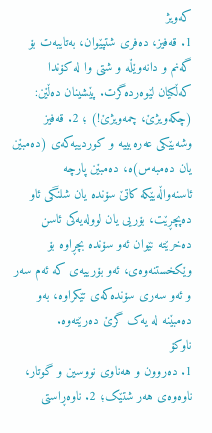کەویژ
1. قەفیز، دەفری شتپێوان، بەتایبەت بۆ گەنم و دانەوێڵە و شتی وا لە کۆندا کەڵکیان لێوەردەگرت. پێشینان دەڵێن: (چکەویژێ، چمەویژێ!) ؛ 2. قەفیز وشەیێکی عەرەبییە و کوردییەکەی (دەمبێن یان دەمبەس)ە، دەمبێن پارچە ئاسنەواڵەیێکە کاتێ سۆندە یان شلنگی ئاو دەپچڕێت، بۆریی یان لوولەیەکی ئاسن دەخرێتە نێوان ئەو سۆندە بچڕاوە بۆ وێکخستنەوەی، ئەو بۆرییەی کە ئەم سەر و ئەو سەری سۆندەکەی تێکراوە، بەو دەمبێنە لە یەک گرێ دەرێتەوە.
ناوکۆ
1. دەروون و هەناوی نووسین و گوتار، ناوەوەی هەر شتێک؛ 2. ناوەڕاستی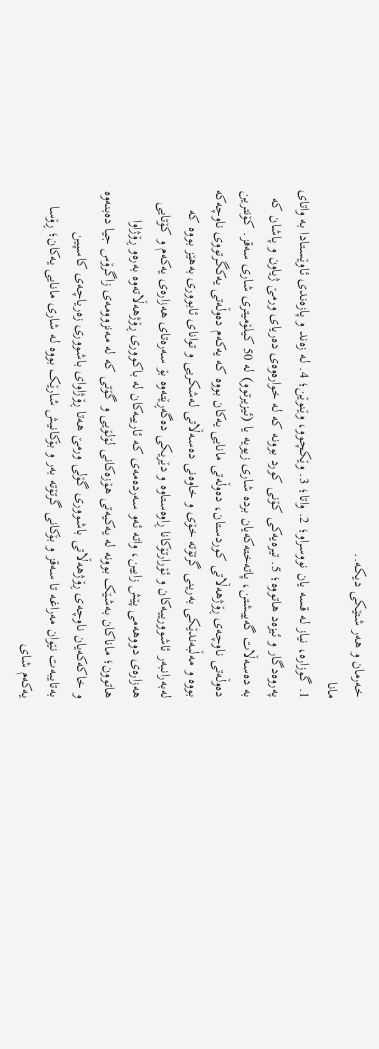خەرمان و هەر شتێکی دیکە..
مانا
1. گوزارە، نیاز لە قسە یان نووسراو؛ 2. واتا؛ 3. وێکچوو، وێنوێن؛ 4. لە زەند و پازەندی ئاوێستادا بە واتای پەروەدگار و ئیزەد هاتووە؛ 5. تیرەیەکی کۆنی کورد بوونە کە لە خوارەوەی دەریای ورمێ ژیاون و پاشان کە بە دەسەڵات گەییشتن، پاتەختەکەیان بردە شاری زیویە یا (ئیزیرتوو) لە 50 کیلۆمیتری شاری سەقز. کۆنترین دەوڵەتی ناوچەی ڕۆژهەڵاتی کوردستان، دەوڵەتی مانایی یەکان بووە که یەکەم دەوڵەتی یەکگرتووی ناوچەکە بووە و مەڵبەندێکی بەرینی گرتۆتە خۆی و خاوەنی دەسەڵاتی لەشکریی و توانای ئابووری بەهێز بووە کە لەبەرانبەر ئاشوورییەکان و ئۆرارتۆکانا ڕاوەستاوە و دێریکی دەگەڕێتەوە بۆ سەرەتای هەزارەی یەکەم و کۆتایی هەزارەی دووهەمی پێش زایین، واتە ئەو سەردەمەی کە ئارییەکان لە باکووری ڕۆژهەڵاتەوە بەرەو ڕۆژاوا هاتوون؛ ماناکان بەشێک بوونە لە یەکیەتی هۆزەکانی لۆلۆیی و گۆتی کە لە مەنزوومەی زاگرۆس جیا دەبنەوە و خاکەکەیان ناوچەی ڕۆژهەڵاتی باشووری گۆلی ورمێ هەتا ڕۆژاوای باشووری زەریاچەی کاسپین بەتایبەت نێوان مەراغە تا سەقز و بۆکانی گرتۆتە بەر و بۆکانیش شارێک بووە لە شاری مانایی یەکان؛ ڕۆسا یەکەم شای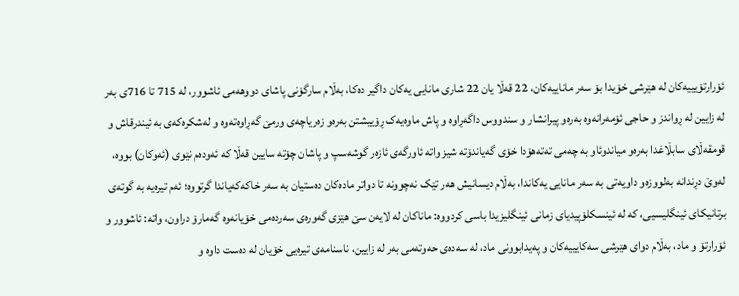ئۆرارتۆیییەکان لە هێرشی خۆیدا بۆ سەر ماناییەکان، 22 قەڵا یان 22 شاری مانایی یەکان داگیر دەکا، بەڵام سارگۆنی پاشای دووهەمی ئاشوور، لە 715 تا 716ی بەر لە زایین لە ڕواندز و حاجی ئۆمەرانەوە بەرەو پیرانشار و سندووس داگەڕاوە و پاش ماوەیەک ڕۆییشتن بەرەو زەریاچەی ورمێ گەڕاوەتەوە و لەشکرەکەی بە ئیندرقاش و قومقەڵای سابڵاغدا بەرەو میاندوئاو بە چەمی تەتەهۆدا خۆی گەیاندۆتە شیز واتە ئاورگەی ئازەر گوشەسپ و پاشان چۆتە سایین قەڵا کە ئەودەم نێوی (ئەوکان) بووە، لەوێ دڕندانە بەلووزەو داویەتی بە سەر مانایی یەکاندا، بەڵام دیسانیش هەر تێک نەچوونە تا دواتر مادەکان دەستیان بە سەر خاکەکەیاندا گرتووە؛ ئەم تیرەیە بە گوتەی برتانیکای ئینگلیسیی، کە لە ئینسکلۆپیدیای زمانی ئینگلیزیدا باسی کردووە: ماناکان لە لایەن سێ هێزی گەورەی سەردەمی خۆیانەوە گەمارۆ دراون، واتە: ئاشوور و ئۆرارتۆ و ماد، بەڵام دوای هێرشی سەکایییەکان و پەیدابوونی ماد، لە سەدەی حەوتەمی بەر لە زایین، ناسنامەی تیرەیی خۆیان لە دەست داوە و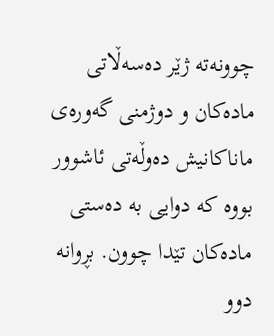چوونەتە ژێر دەسەڵاتی مادەکان و دوژمنی گەورەی ماناکانیش دەوڵەتی ئاشوور بووە کە دوایی بە دەستی مادەکان تێدا چوون. بڕوانە دوو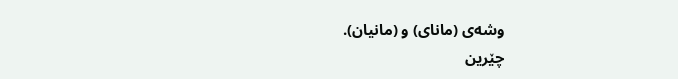وشەی (مانای) و (مانیان).
چێرین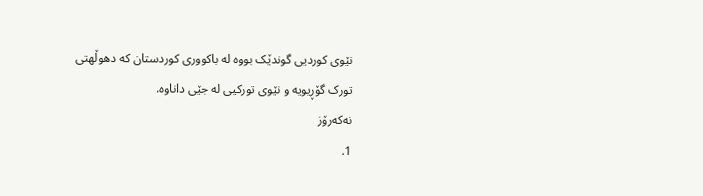نێوی کوردیی گوندێک بووه له باکووری کوردستان که دهوڵهتی تورک گۆڕیویه و نێوی تورکیی له جێی داناوه.
نەکەرۆز
1.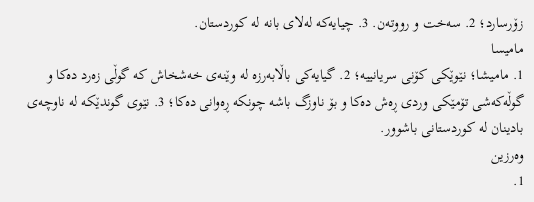زۆرسارد؛ 2. سەخت و رووتەن. 3. چیایەکە لەلای بانە لە کوردستان.
مامیسا
1. مامیشا؛ نێوێکی کۆنی سریانییە؛ 2. گیایەکی باڵابەرزە لە وێنەی خەشخاش کە گوڵی زەرد دەکا و گوڵەکەشی تۆمێکی وردی ڕەش دەکا و بۆ ناوزگ باشە چونکە ڕەوانی دەکا؛ 3. نێوی گوندێکە لە ناوچەی بادینان لە کوردستانی باشوور.
وەرزین
1.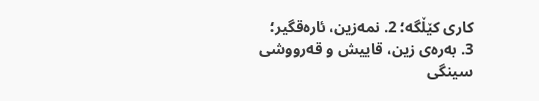کاری کێڵگە؛ 2. نمەزین، ئارەقگیر؛ 3. بەرەی زین، قاییش و قەرووشی سینگی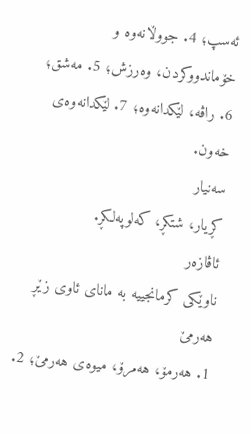ئەسپ؛ 4. جووڵانەوە و خۆماندووکردن، وەرزش؛ 5. مەشق؛ 6. راڤە، لێکدانەوە؛ 7. لێکدانەوەی خەون.
سەنیار
کڕیار، شتکڕ، کەلوپەلکڕ.
ئاڤازەر
ناوێکی کرمانجییە بە مانای ئاوی زێڕ
هەرمێ
1. هەرمۆ، هەمرۆ، میوەی هەرمێ؛ 2.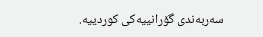سەربەندی گۆرانییەکی کوردییە.